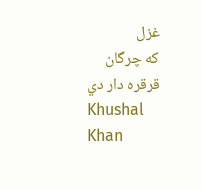غزل
که چرگان قرقره دار دي
Khushal Khan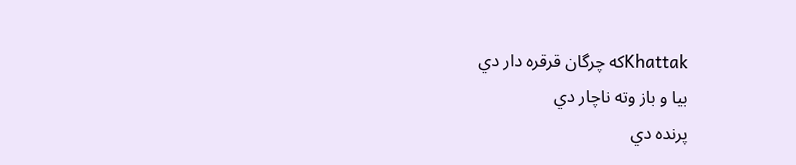Khattakکه چرگان قرقره دار دي
بيا و باز وته ناچار دي
پرنده دي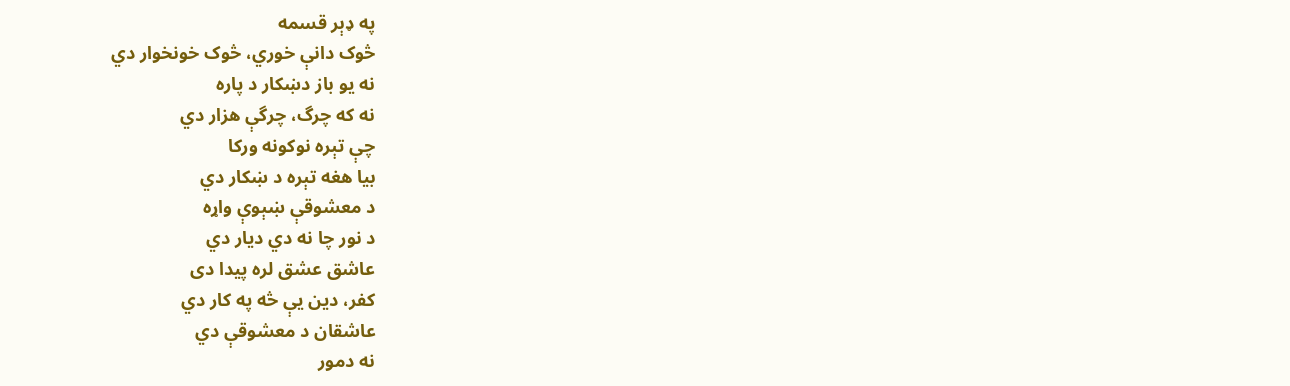په ډېر قسمه
څوک دانې خوري، څوک خونخوار دي
نه يو باز دښکار د پاره
نه که چرگ، چرگې هزار دي
چې تېره نوکونه ورکا
بيا هغه تېره د ښکار دي
د معشوقې ښېوې واړه
د نور چا نه دي ديار دي
عاشق عشق لره پيدا دی
کفر، دين يې څه په کار دي
عاشقان د معشوقې دي
نه دمور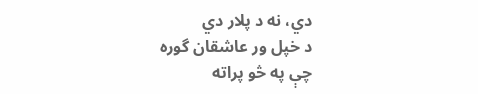دي، نه د پلار دي
د خپل ور عاشقان گوره
چې په څو پراته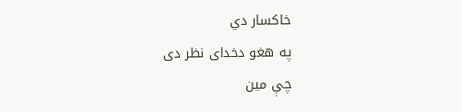خاکسار دي
په هغو دخدای نظر دی
چې مين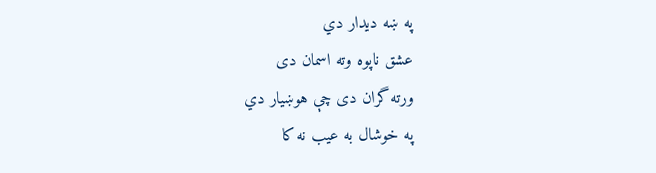په ښه ديدار دي
عشق ناپوه وته اسمان دی
ورته گران دی چې هوښيار دي
په خوشال به عيب نه کا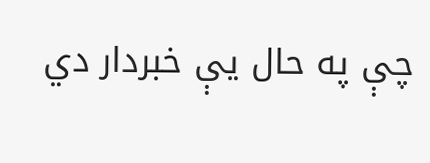چې په حال يې خبردار دي